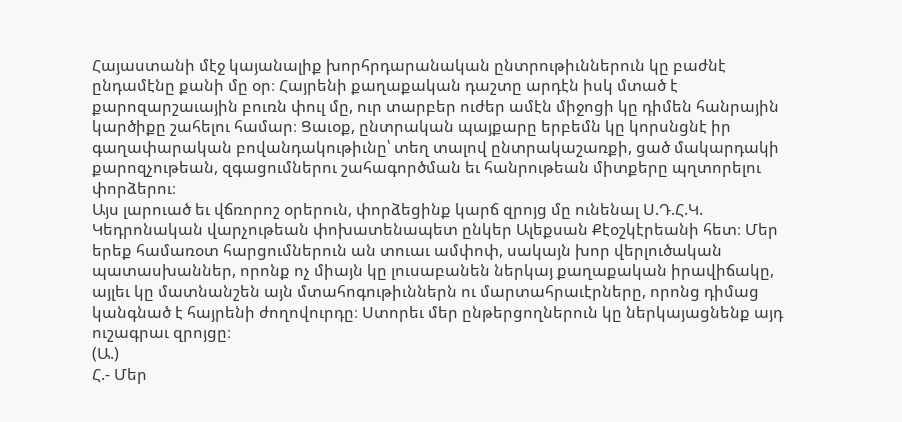Հայաստանի մէջ կայանալիք խորհրդարանական ընտրութիւններուն կը բաժնէ ընդամէնը քանի մը օր։ Հայրենի քաղաքական դաշտը արդէն իսկ մտած է քարոզարշաւային բուռն փուլ մը, ուր տարբեր ուժեր ամէն միջոցի կը դիմեն հանրային կարծիքը շահելու համար։ Ցաւօք, ընտրական պայքարը երբեմն կը կորսնցնէ իր գաղափարական բովանդակութիւնը՝ տեղ տալով ընտրակաշառքի, ցած մակարդակի քարոզչութեան, զգացումներու շահագործման եւ հանրութեան միտքերը պղտորելու փորձերու։
Այս լարուած եւ վճռորոշ օրերուն, փորձեցինք կարճ զրոյց մը ունենալ Ս.Դ.Հ.Կ. Կեդրոնական վարչութեան փոխատենապետ ընկեր Ալեքսան Քէօշկէրեանի հետ։ Մեր երեք համառօտ հարցումներուն ան տուաւ ամփոփ, սակայն խոր վերլուծական պատասխաններ, որոնք ոչ միայն կը լուսաբանեն ներկայ քաղաքական իրավիճակը, այլեւ կը մատնանշեն այն մտահոգութիւններն ու մարտահրաւէրները, որոնց դիմաց կանգնած է հայրենի ժողովուրդը։ Ստորեւ մեր ընթերցողներուն կը ներկայացնենք այդ ուշագրաւ զրոյցը։
(Ա.)
Հ.- Մեր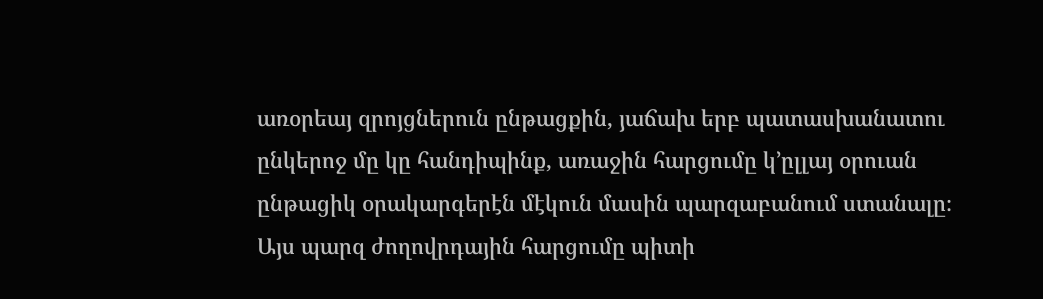առօրեայ զրոյցներուն ընթացքին, յաճախ երբ պատասխանատու ընկերոջ մը կը հանդիպինք, առաջին հարցումը կ’ըլլայ օրուան ընթացիկ օրակարգերէն մէկուն մասին պարզաբանում ստանալը։ Այս պարզ ժողովրդային հարցումը պիտի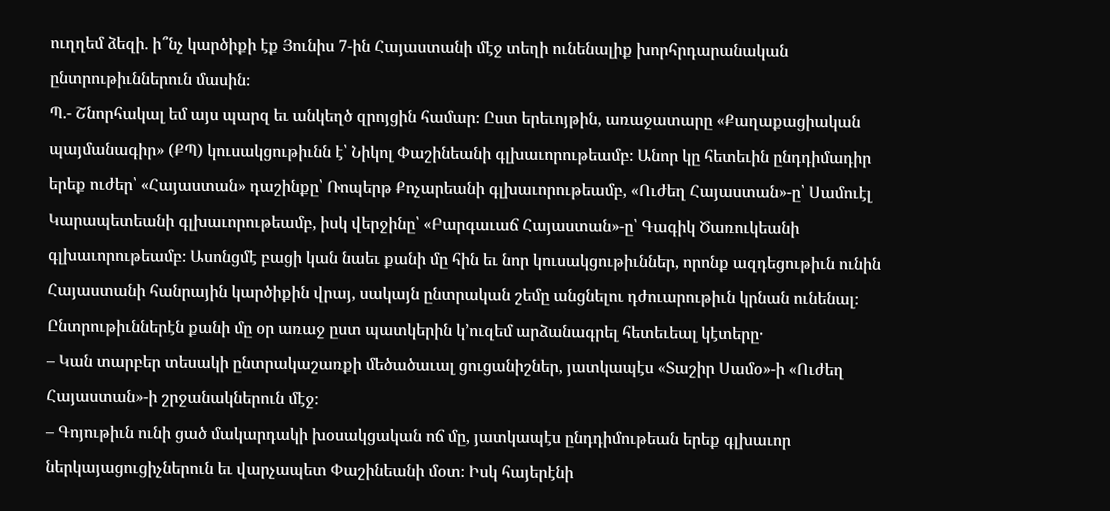ուղղեմ ձեզի. ի՞նչ կարծիքի էք Յունիս 7-ին Հայաստանի մէջ տեղի ունենալիք խորհրդարանական ընտրութիւններուն մասին։
Պ.- Շնորհակալ եմ այս պարզ եւ անկեղծ զրոյցին համար։ Ըստ երեւոյթին, առաջատարը «Քաղաքացիական պայմանագիր» (ՔՊ) կուսակցութիւնն է՝ Նիկոլ Փաշինեանի գլխաւորութեամբ։ Անոր կը հետեւին ընդդիմադիր երեք ուժեր՝ «Հայաստան» դաշինքը՝ Ռոպերթ Քոչարեանի գլխաւորութեամբ, «Ուժեղ Հայաստան»-ը՝ Սամուէլ Կարապետեանի գլխաւորութեամբ, իսկ վերջինը՝ «Բարգաւաճ Հայաստան»-ը՝ Գագիկ Ծառուկեանի գլխաւորութեամբ։ Ասոնցմէ բացի կան նաեւ քանի մը հին եւ նոր կուսակցութիւններ, որոնք ազդեցութիւն ունին Հայաստանի հանրային կարծիքին վրայ, սակայն ընտրական շեմը անցնելու դժուարութիւն կրնան ունենալ։
Ընտրութիւններէն քանի մը օր առաջ ըստ պատկերին կ’ուզեմ արձանագրել հետեւեալ կէտերը․
– Կան տարբեր տեսակի ընտրակաշառքի մեծածաւալ ցուցանիշներ, յատկապէս «Տաշիր Սամօ»-ի «Ուժեղ Հայաստան»-ի շրջանակներուն մէջ։
– Գոյութիւն ունի ցած մակարդակի խօսակցական ոճ մը, յատկապէս ընդդիմութեան երեք գլխաւոր ներկայացուցիչներուն եւ վարչապետ Փաշինեանի մօտ։ Իսկ հայերէնի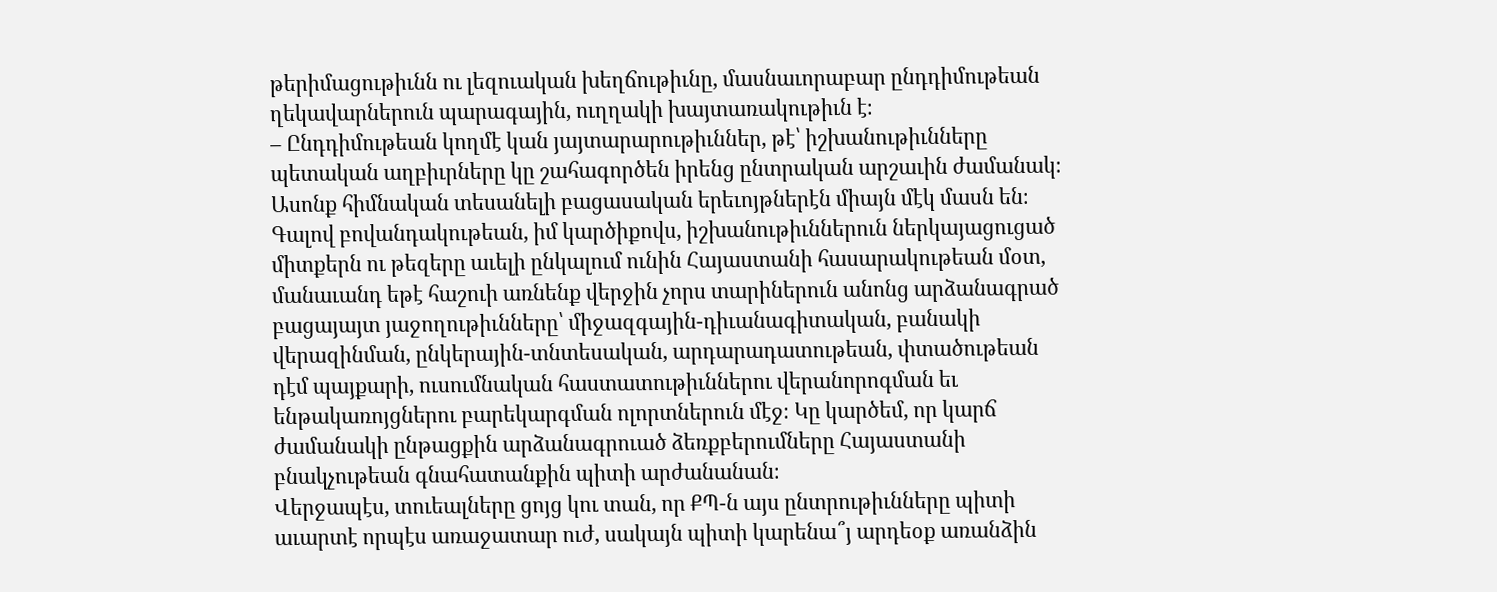թերիմացութիւնն ու լեզուական խեղճութիւնը, մասնաւորաբար ընդդիմութեան ղեկավարներուն պարագային, ուղղակի խայտառակութիւն է։
– Ընդդիմութեան կողմէ կան յայտարարութիւններ, թէ՝ իշխանութիւնները պետական աղբիւրները կը շահագործեն իրենց ընտրական արշաւին ժամանակ։
Ասոնք հիմնական տեսանելի բացասական երեւոյթներէն միայն մէկ մասն են։
Գալով բովանդակութեան, իմ կարծիքովս, իշխանութիւններուն ներկայացուցած միտքերն ու թեզերը աւելի ընկալում ունին Հայաստանի հասարակութեան մօտ, մանաւանդ եթէ հաշուի առնենք վերջին չորս տարիներուն անոնց արձանագրած բացայայտ յաջողութիւնները՝ միջազգային-դիւանագիտական, բանակի վերազինման, ընկերային-տնտեսական, արդարադատութեան, փտածութեան դէմ պայքարի, ուսումնական հաստատութիւններու վերանորոգման եւ ենթակառոյցներու բարեկարգման ոլորտներուն մէջ։ Կը կարծեմ, որ կարճ ժամանակի ընթացքին արձանագրուած ձեռքբերումները Հայաստանի բնակչութեան գնահատանքին պիտի արժանանան։
Վերջապէս, տուեալները ցոյց կու տան, որ ՔՊ-ն այս ընտրութիւնները պիտի աւարտէ որպէս առաջատար ուժ, սակայն պիտի կարենա՞յ արդեօք առանձին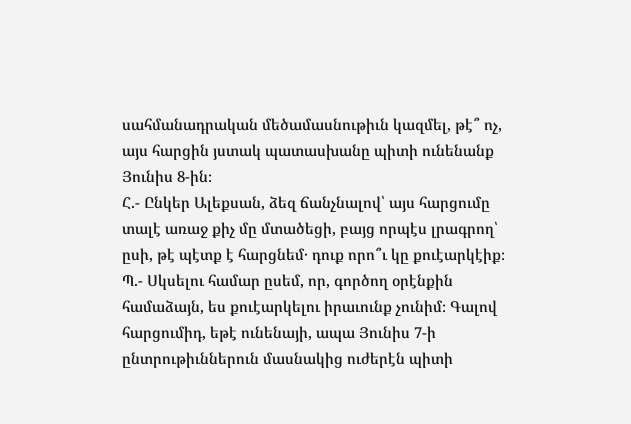սահմանադրական մեծամասնութիւն կազմել, թէ՞ ոչ, այս հարցին յստակ պատասխանը պիտի ունենանք Յունիս 8-ին։
Հ.- Ընկեր Ալեքսան, ձեզ ճանչնալով՝ այս հարցումը տալէ առաջ քիչ մը մտածեցի, բայց որպէս լրագրող՝ ըսի, թէ պէտք է հարցնեմ․ դուք որո՞ւ կը քուէարկէիք։
Պ.- Սկսելու համար ըսեմ, որ, գործող օրէնքին համաձայն, ես քուէարկելու իրաւունք չունիմ։ Գալով հարցումիդ, եթէ ունենայի, ապա Յունիս 7-ի ընտրութիւններուն մասնակից ուժերէն պիտի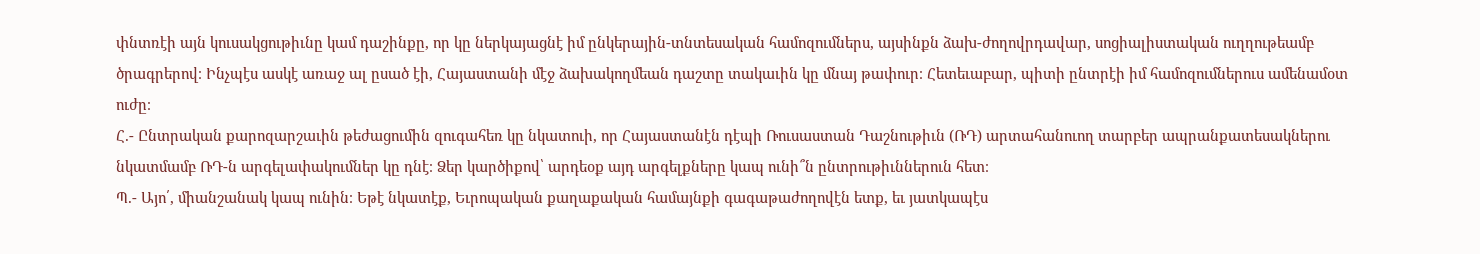փնտռէի այն կուսակցութիւնը կամ դաշինքը, որ կը ներկայացնէ իմ ընկերային-տնտեսական համոզումներս, այսինքն ձախ-ժողովրդավար, սոցիալիստական ուղղութեամբ ծրագրերով։ Ինչպէս ասկէ առաջ ալ ըսած էի, Հայաստանի մէջ ձախակողմեան դաշտը տակաւին կը մնայ թափուր։ Հետեւաբար, պիտի ընտրէի իմ համոզումներուս ամենամօտ ուժը։
Հ.- Ընտրական քարոզարշաւին թեժացումին զուգահեռ կը նկատուի, որ Հայաստանէն դէպի Ռուսաստան Դաշնութիւն (ՌԴ) արտահանուող տարբեր ապրանքատեսակներու նկատմամբ ՌԴ-ն արգելափակումներ կը դնէ։ Ձեր կարծիքով՝ արդեօք այդ արգելքները կապ ունի՞ն ընտրութիւններուն հետ։
Պ.- Այո՛, միանշանակ կապ ունին։ Եթէ նկատէք, Եւրոպական քաղաքական համայնքի գագաթաժողովէն ետք, եւ յատկապէս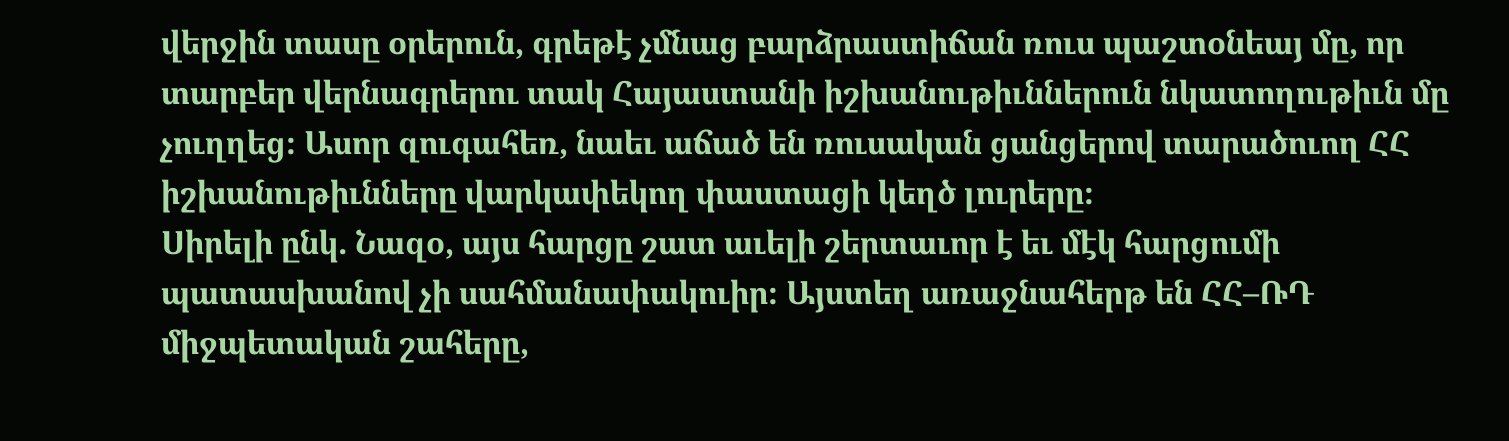վերջին տասը օրերուն, գրեթէ չմնաց բարձրաստիճան ռուս պաշտօնեայ մը, որ տարբեր վերնագրերու տակ Հայաստանի իշխանութիւններուն նկատողութիւն մը չուղղեց։ Ասոր զուգահեռ, նաեւ աճած են ռուսական ցանցերով տարածուող ՀՀ իշխանութիւնները վարկափեկող փաստացի կեղծ լուրերը։
Սիրելի ընկ. Նազօ, այս հարցը շատ աւելի շերտաւոր է եւ մէկ հարցումի պատասխանով չի սահմանափակուիր։ Այստեղ առաջնահերթ են ՀՀ–ՌԴ միջպետական շահերը,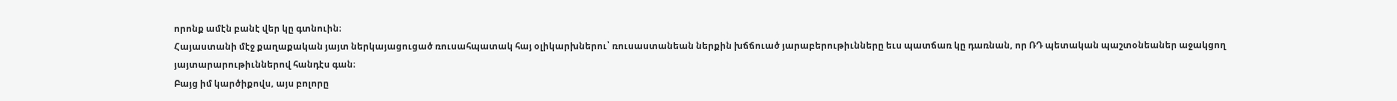որոնք ամէն բանէ վեր կը գտնուին։
Հայաստանի մէջ քաղաքական յայտ ներկայացուցած ռուսահպատակ հայ օլիկարխներու՝ ռուսաստանեան ներքին խճճուած յարաբերութիւնները եւս պատճառ կը դառնան, որ ՌԴ պետական պաշտօնեաներ աջակցող յայտարարութիւններով հանդէս գան։
Բայց իմ կարծիքովս, այս բոլորը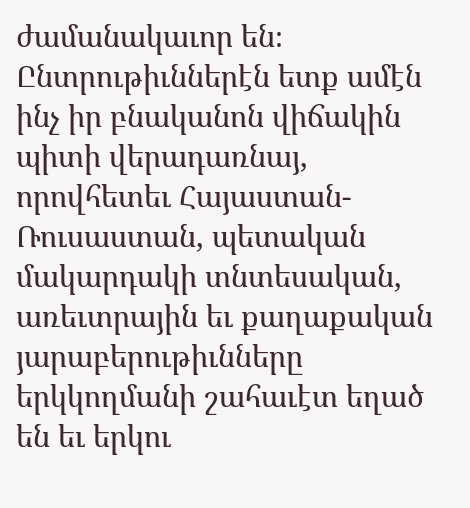ժամանակաւոր են։ Ընտրութիւններէն ետք ամէն ինչ իր բնականոն վիճակին պիտի վերադառնայ, որովհետեւ Հայաստան-Ռուսաստան, պետական մակարդակի տնտեսական, առեւտրային եւ քաղաքական յարաբերութիւնները երկկողմանի շահաւէտ եղած են եւ երկու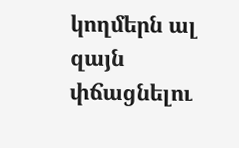կողմերն ալ զայն փճացնելու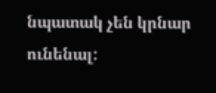նպատակ չեն կրնար ունենալ: